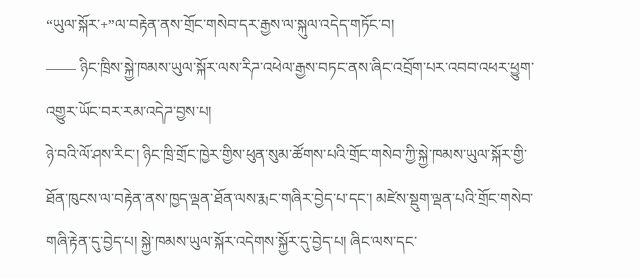“ཡུལ་སྐོར་+”ལ་བརྟེན་ནས་གྲོང་གསེབ་དར་རྒྱས་ལ་སྐུལ་འདེད་གཏོང་བ།
—— ཉིང་ཁྲིས་སྐྱེ་ཁམས་ཡུལ་སྐོར་ལས་རིཌ་འཕེལ་རྒྱས་བཏང་ནས་ཞིང་འབྲོག་པར་འབབ་འཕར་ཕྱུག་འགྱུར་ཡོང་བར་རམ་འདེཌ་བྱས་པ།
ཉེ་བའི་ལོ་ཤས་རིང་། ཉིང་ཁྲི་གྲོང་ཁྱེར་གྱིས་ཕུན་སུམ་ཚོགས་པའི་གྲོང་གསེབ་ཀྱི་སྐྱེ་ཁམས་ཡུལ་སྐོར་གྱི་ཐོན་ཁུངས་ལ་བརྟེན་ནས་ཁྱད་ལྡན་ཐོན་ལས་རྨང་གཞིར་བྱེད་པ་དང་། མཛེས་སྡུག་ལྡན་པའི་གྲོང་གསེབ་གཞི་རྟེན་དུ་བྱེད་པ། སྐྱེ་ཁམས་ཡུལ་སྐོར་འདེགས་སྐྱོར་དུ་བྱེད་པ། ཞིང་ལས་དང་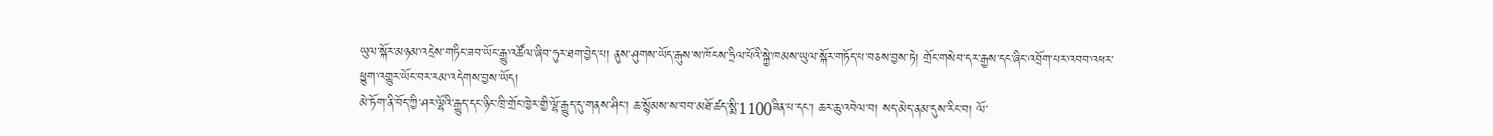ཡུལ་སྐོར་མཉམ་འདྲེས་གཏིང་ཟབ་ཡོང་རྒྱུ་འཚོལ་ཞིབ་ཧུར་ཐག་བྱེད་པ། ནུས་ཤུགས་ཡོད་རྒུས་ས་ཁོངས་ཧྲིལ་པོའི་སྐྱེ་ཁམས་ཡུལ་སྐོར་གཏོད་པ་བཅས་བྱས་ཏེ། གྲོང་གསེབ་དར་རྒྱས་དང་ཞིང་འབྲོག་པར་འབབ་འཕར་ཕྱུག་འགྱུར་ཡོང་བར་རམ་འདེགས་བྱས་ཡོད།
མེ་ཏོག་ནི་བོད་ཀྱི་ཤར་ལྷོའི་རྒྱུད་དང་ཉིང་ཁྲི་གྲོང་ཁྱེར་གྱི་ལྷོ་རྒྱུད་དུ་གནས་ཤིང་། ཆ་སྙོམས་ས་བབ་མཐོ་ཚད་སྨི་1100ཟིན་པ་དང་། ཆར་ཆུ་འབེལ་བ། སད་མེད་ནམ་དུས་རིང་བ། ལོ་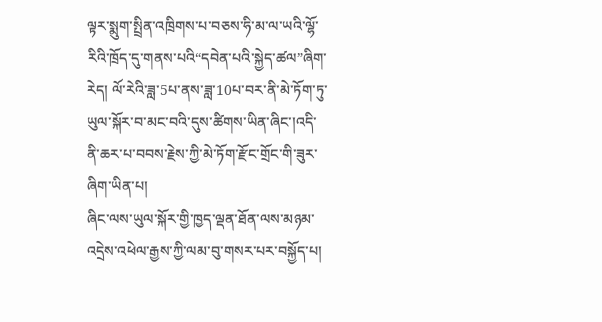ལྟར་སྨུག་སྤྲིན་འཁྲིགས་པ་བཅས་ཧི་མ་ལ་ཡའི་ལྷོ་རིའི་ཁྲོད་དུ་གནས་པའི“དབེན་པའི་སྐྱེད་ཚལ”ཞིག་རེད། ལོ་རེའི་ཟླ་5པ་ནས་ཟླ་10པ་བར་ནི་མེ་ཏོག་ཏུ་ཡུལ་སྐོར་བ་མང་བའི་དུས་ཚིགས་ཡིན་ཞིང་།འདི་ནི་ཆར་པ་བབས་རྗེས་ཀྱི་མེ་ཏོག་རྫོང་གྲོང་གི་ཟུར་ཞིག་ཡིན་པ།
ཞིང་ལས་ཡུལ་སྐོར་གྱི་ཁྱད་ལྡན་ཐོན་ལས་མཉམ་འདྲེས་འཕེལ་རྒྱས་ཀྱི་ལམ་བུ་གསར་པར་བསྐྱོད་པ།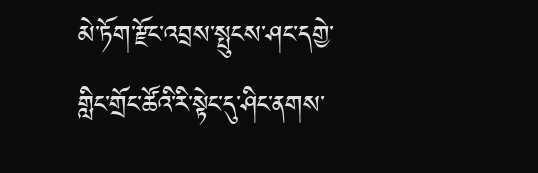མེ་ཏོག་རྫོང་འབྲས་སྤུངས་ཤང་དགྱེ་གླིང་གྲོང་ཚོའི་རི་སྟེང་དུ་ཤིང་ནགས་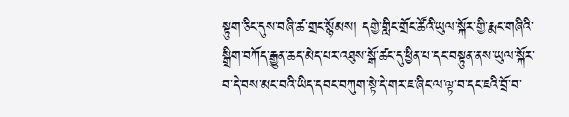སྟུག་ཅིང་དུས་བཞི་ཚ་གྲང་སྙོམས། དགྱེ་གླིང་གྲོང་ཚོའི་ཡུལ་སྐོར་གྱི་རྨང་གཞིའི་སྒྲིག་བཀོད་རྒྱུན་ཆད་མེད་པར་འཐུས་སྒོ་ཚང་དུ་ཕྱིན་པ་དང་བསྟུན་ནས་ཡུལ་སྐོར་བ་དེ་བས་མང་བའི་ཡིད་དབང་བཀུག་སྟེ་དེ་གར་ཇ་ཞིང་ལ་ལྟ་བ་དང་ཇའི་བྲོ་བ་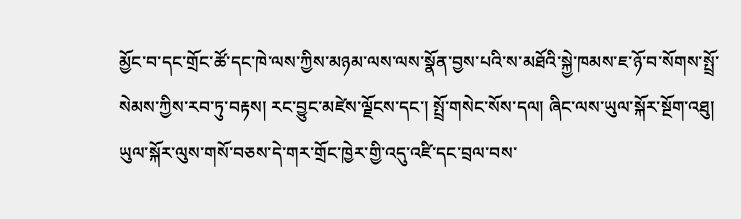མྱོང་བ་དང་གྲོང་ཚོ་དང་ཁེ་ལས་ཀྱིས་མཉམ་ལས་ལས་སྣོན་བྱས་པའི་ས་མཐོའི་སྐྱེ་ཁམས་ཇ་ཉོ་བ་སོགས་སྤྲོ་སེམས་ཀྱིས་རབ་ཏུ་བརྟས། རང་བྱུང་མཛེས་ལྗོངས་དང་། སྤྲོ་གསེང་སོས་དལ། ཞིང་ལས་ཡུལ་སྐོར་སྔོག་འཐུ། ཡུལ་སྐོར་ལུས་གསོ་བཅས་དེ་གར་གྲོང་ཁྱེར་གྱི་འདུ་འཛི་དང་བྲལ་བས་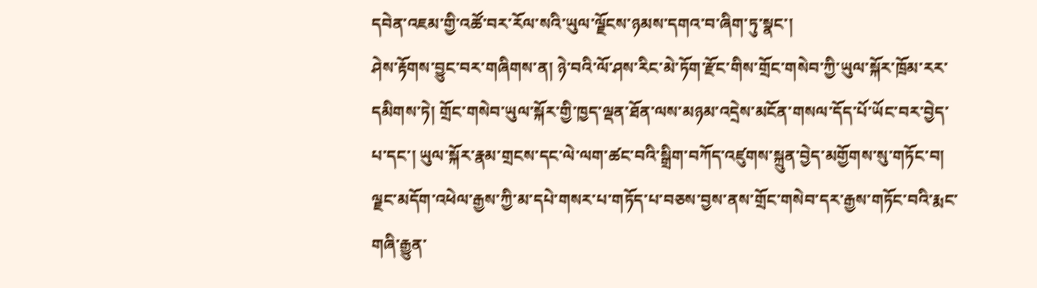དབེན་འཇམ་གྱི་འཚོ་བར་རོལ་སའི་ཡུལ་ལྗོངས་ཉམས་དགའ་བ་ཞིག་ཏུ་སྣང་།
ཤེས་རྟོགས་བྱུང་བར་གཞིགས་ན། ཉེ་བའི་ལོ་ཤས་རིང་མེ་ཏོག་རྫོང་གིས་གྲོང་གསེབ་ཀྱི་ཡུལ་སྐོར་ཁྲོམ་རར་དམིགས་ཏེ། གྲོང་གསེབ་ཡུལ་སྐོར་གྱི་ཁྱད་ལྡན་ཐོན་ལས་མཉམ་འདྲེས་མངོན་གསལ་དོད་པོ་ཡོང་བར་བྱེད་པ་དང་། ཡུལ་སྐོར་རྣམ་གྲངས་དང་ལེ་ལག་ཚང་བའི་སྒྲིག་བཀོད་འཛུགས་སྐྲུན་བྱེད་མགྱོགས་སུ་གཏོང་བ། ལྗང་མདོག་འཕེལ་རྒྱས་ཀྱི་མ་དཔེ་གསར་པ་གཏོད་པ་བཅས་བྱས་ནས་གྲོང་གསེབ་དར་རྒྱས་གཏོང་བའི་རྨང་གཞི་རྒྱུན་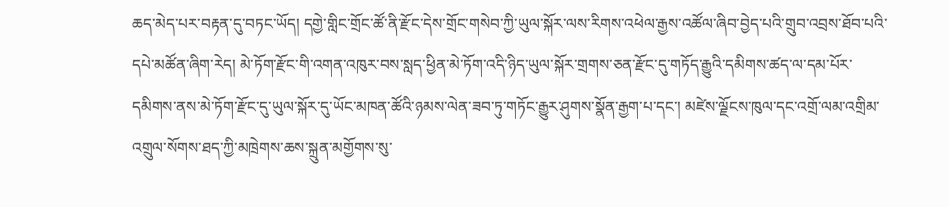ཆད་མེད་པར་བརྟན་དུ་བཏང་ཡོད། དགྱེ་གླིང་གྲོང་ཚོ་ནི་རྫོང་དེས་གྲོང་གསེབ་ཀྱི་ཡུལ་སྐོར་ལས་རིགས་འཕེལ་རྒྱས་འཚོལ་ཞིབ་བྱེད་པའི་གྲུབ་འབྲས་ཐོབ་པའི་དཔེ་མཚོན་ཞིག་རེད། མེ་ཏོག་རྫོང་གི་འགན་འཁུར་བས་སླད་ཕྱིན་མེ་ཏོག་འདི་ཉིད་ཡུལ་སྐོར་གྲགས་ཅན་རྫོང་དུ་གཏོད་རྒྱུའི་དམིགས་ཚད་ལ་དམ་པོར་དམིགས་ནས་མེ་ཏོག་རྫོང་དུ་ཡུལ་སྐོར་དུ་ཡོང་མཁན་ཚོའི་ཉམས་ལེན་ཟབ་ཏུ་གཏོང་རྒྱུར་ཤུགས་སྣོན་རྒྱག་པ་དང་། མཛེས་ལྗོངས་ཁུལ་དང་འགྲོ་ལམ་འགྲིམ་འགྲུལ་སོགས་ཐད་ཀྱི་མཁྲེགས་ཆས་སྐྲུན་མགྱོགས་སུ་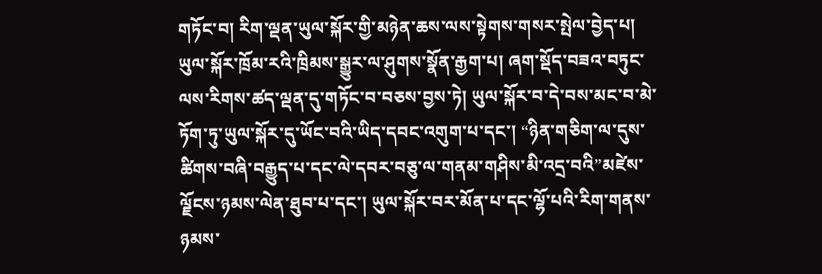གཏོང་བ། རིག་ལྡན་ཡུལ་སྐོར་གྱི་མཉེན་ཆས་ལས་སྟེགས་གསར་སྤེལ་བྱེད་པ། ཡུལ་སྐོར་ཁྲོམ་རའི་ཁྲིམས་སྒྱུར་ལ་ཤུགས་སྣོན་རྒྱག་པ། ཞག་སྡོད་བཟའ་བཏུང་ལས་རིགས་ཚད་ལྡན་དུ་གཏོང་བ་བཅས་བྱས་ཏེ། ཡུལ་སྐོར་བ་དེ་བས་མང་བ་མེ་ཏོག་ཏུ་ཡུལ་སྐོར་དུ་ཡོང་བའི་ཡིད་དབང་འགུག་པ་དང་། “ཉིན་གཅིག་ལ་དུས་ཚིགས་བཞི་བརྒྱུད་པ་དང་ལེ་དབར་བཅུ་ལ་གནམ་གཤིས་མི་འདྲ་བའི”མཛེས་ལྗོངས་ཉམས་ལེན་ཐུབ་པ་དང་། ཡུལ་སྐོར་བར་མོན་པ་དང་ལྷོ་པའི་རིག་གནས་ཉམས་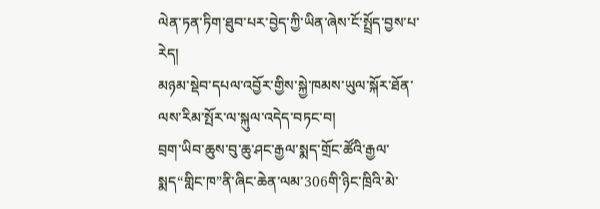ལེན་ཏན་ཏིག་ཐུབ་པར་བྱེད་ཀྱི་ཡིན་ཞེས་ངོ་སྤྲོད་བྱས་པ་རེད།
མཉམ་སྡེབ་དཔལ་འབྱོར་གྱིས་སྐྱེ་ཁམས་ཡུལ་སྐོར་ཐོན་ལས་རིམ་སྤོར་ལ་སྐུལ་འདེད་བཏང་བ།
བྲག་ཡིབ་ཆུས་བུ་ཆུ་ཤང་རྒྱལ་སྨད་གྲོང་ཚོའི་རྒྱལ་སྨད“གླིང་ཁ”ནི་ཞིང་ཆེན་ལམ་306གི་ཉིང་ཁྲིའི་མེ་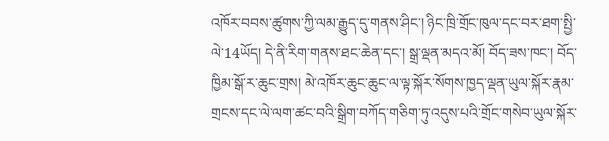འཁོར་བབས་ཚུགས་ཀྱི་ལམ་རྒྱུད་དུ་གནས་ཤིང་། ཉིང་ཁྲི་གྲོང་ཁུལ་དང་བར་ཐག་སྤྱི་ལེ་14ཡོད། དེ་ནི་རིག་གནས་ཐང་ཆེན་དང་། སྒྲ་ལྡན་མདའ་མོ། བོད་ཟས་ཁང་། བོད་ཁྱིམ་སྒོ་ར་ཆུང་གྲས། མེ་འཁོར་ཆུང་ཆུང་ལ་ལྟ་སྐོར་སོགས་ཁྱད་ལྡན་ཡུལ་སྐོར་རྣམ་གྲངས་དང་ལེ་ལག་ཚང་བའི་སྒྲིག་བཀོད་གཅིག་ཏུ་འདུས་པའི་གྲོང་གསེབ་ཡུལ་སྐོར་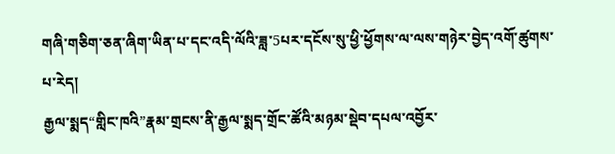གཞི་གཅིག་ཅན་ཞིག་ཡིན་པ་དང་འདི་ལོའི་ཟླ་5པར་དངོས་སུ་ཕྱི་ཕྱོགས་ལ་ལས་གཉེར་བྱེད་འགོ་ཚུགས་པ་རེད།
རྒྱལ་སྨད“གླིང་ཁའི”རྣམ་གྲངས་ནི་རྒྱལ་སྨད་གྲོང་ཚོའི་མཉམ་སྡེབ་དཔལ་འབྱོར་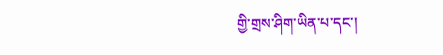གྱི་གྲས་ཤིག་ཡིན་པ་དང་།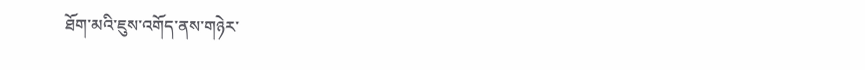ཐོག་མའི་ཇུས་འགོད་ནས་གཉེར་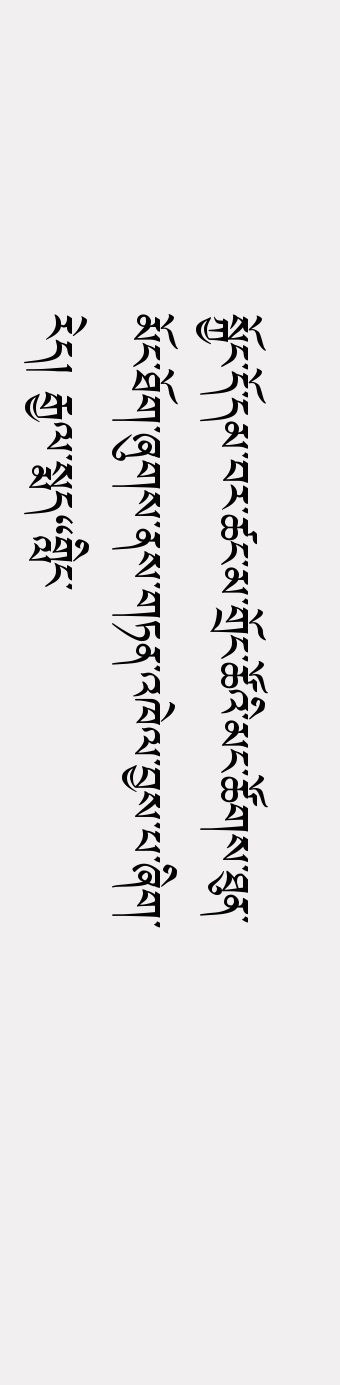སྐྱོང་དོ་དམ་བར་ཚང་མ་གྲོང་ཚོའི་མང་ཚོགས་ཐུན་མོང་ཐོག་ཞུགས་ནས་གཏན་འཁེལ་བྱས་པ་ཞིག་རེད། རྒྱལ་སྨད“གླིང་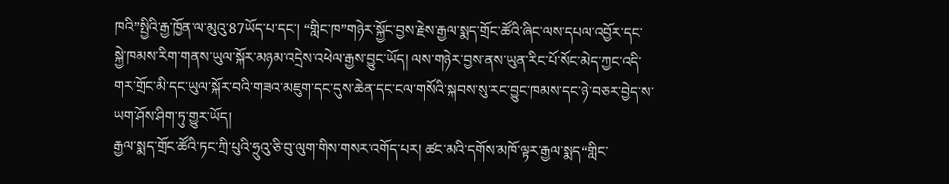ཁའི”སྤྱིའི་རྒྱ་ཁྱོན་ལ་མུའུ་87ཡོད་པ་དང་། “གླིང་ཁ”གཉེར་སྐྱོང་བྱས་རྗེས་རྒྱལ་སྨད་གྲོང་ཚོའི་ཞིང་ལས་དཔལ་འབྱོར་དང་སྐྱེ་ཁམས་རིག་གནས་ཡུལ་སྐོར་མཉམ་འདྲེས་འཕེལ་རྒྱས་བྱུང་ཡོད། ལས་གཉེར་བྱས་ནས་ཡུན་རིང་པོ་སོང་མེད་ཀྱང་འདི་གར་གྲོང་མི་དང་ཡུལ་སྐོར་བའི་གཟའ་མཇུག་དང་དུས་ཆེན་དང་ངལ་གསོའི་སྐབས་སུ་རང་བྱུང་ཁམས་དང་ཉེ་བཅར་བྱེད་ས་ཡག་ཤོས་ཤིག་ཏུ་གྱུར་ཡོད།
རྒྱལ་སྨད་གྲོང་ཚོའི་ཏང་ཀྲི་པུའི་ཧྲུའུ་ཅི་བུ་ལུག་གིས་གསར་འགོད་པར། ཚང་མའི་དགོས་མཁོ་ལྟར་རྒྱལ་སྨད“གླིང་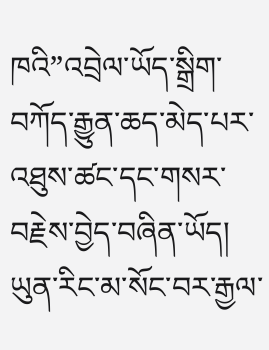ཁའི”འབྲེལ་ཡོད་སྒྲིག་བཀོད་རྒྱུན་ཆད་མེད་པར་འཐུས་ཚང་དང་གསར་བརྗེས་བྱེད་བཞིན་ཡོད། ཡུན་རིང་མ་སོང་བར་རྒྱལ་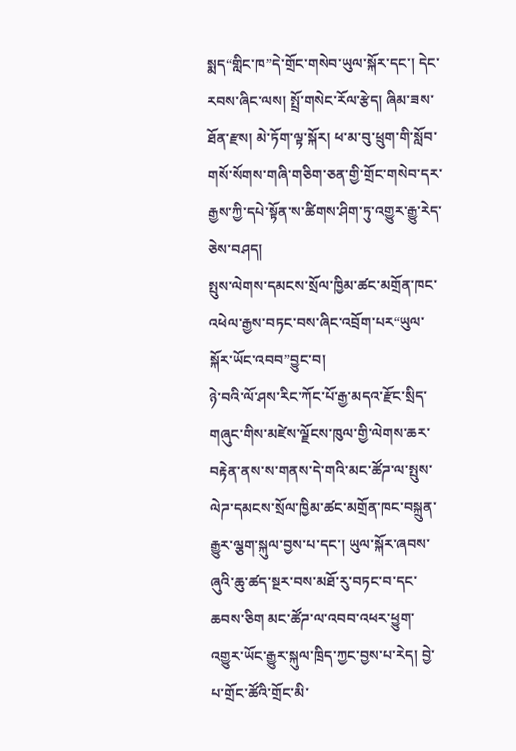སྨད“གླིང་ཁ”དེ་གྲོང་གསེབ་ཡུལ་སྐོར་དང་། དེང་རབས་ཞིང་ལས། སྤྲོ་གསེང་རོལ་རྩེད། ཞིམ་ཟས་ཐོན་རྫས། མེ་ཏོག་ལྟ་སྐོར། ཕ་མ་བུ་ཕྲུག་གི་སློབ་གསོ་སོགས་གཞི་གཅིག་ཅན་གྱི་གྲོང་གསེབ་དར་རྒྱས་ཀྱི་དཔེ་སྟོན་ས་ཚིགས་ཤིག་ཏུ་འགྱུར་རྒྱུ་རེད་ཅེས་བཤད།
སྤུས་ལེགས་དམངས་སྲོལ་ཁྱིམ་ཚང་མགྲོན་ཁང་འཕེལ་རྒྱས་བཏང་བས་ཞིང་འབྲོག་པར“ཡུལ་སྐོར་ཡོང་འབབ”བྱུང་བ།
ཉེ་བའི་ལོ་ཤས་རིང་ཀོང་པོ་རྒྱ་མདའ་རྫོང་སྲིད་གཞུང་གིས་མཛེས་ལྗོངས་ཁུལ་གྱི་ལེགས་ཆར་བརྟེན་ནས་ས་གནས་དེ་གའི་མང་ཚོཌ་ལ་སྤུས་ལེཌ་དམངས་སྲོལ་ཁྱིམ་ཚང་མགྲོན་ཁང་བསྐྲུན་རྒྱུར་ལྕག་སྐུལ་བྱས་པ་དང་། ཡུལ་སྐོར་ཞབས་ཞུའི་ཆུ་ཚད་སྔར་བས་མཐོ་རུ་བཏང་བ་དང་ཆབས་ཅིག མང་ཚོཌ་ལ་འབབ་འཕར་ཕྱུག་འགྱུར་ཡོང་རྒྱུར་སྐུལ་ཁྲིད་ཀྱང་བྱས་པ་རེད། བྱེ་པ་གྲོང་ཚོའི་གྲོང་མི་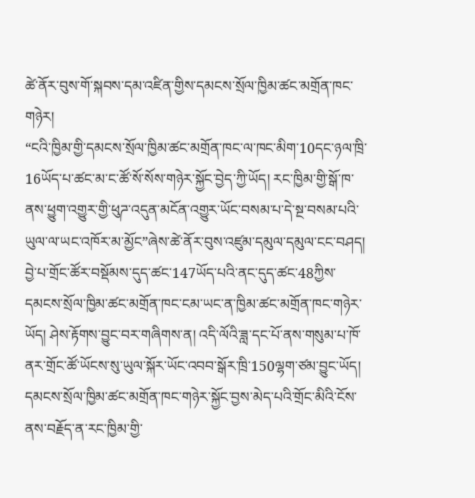ཚེ་ནོར་བུས་གོ་སྐབས་དམ་འཛིན་གྱིས་དམངས་སྲོལ་ཁྱིམ་ཚང་མགྲོན་ཁང་གཉེར།
“ངའི་ཁྱིམ་གྱི་དམངས་སྲོལ་ཁྱིམ་ཚང་མགྲོན་ཁང་ལ་ཁང་མིག་10དང་ཉལ་ཁྲི་16ཡོད་པ་ཚང་མ་ང་ཚོ་སོ་སོས་གཉེར་སྐྱོང་བྱེད་ཀྱི་ཡོད། རང་ཁྱིམ་གྱི་སྒོ་ཁ་ནས་ཕྱུག་འགྱུར་གྱི་ཕུཌ་འདུན་མངོན་འགྱུར་ཡོང་བསམ་པ་དེ་སྔ་བསམ་པའི་ཡུལ་ལ་ཡང་འཁོར་མ་མྱོང”ཞེས་ཚེ་ནོར་བུས་འཛུམ་དམུལ་དམུལ་ངང་བཤད།
བྱེ་པ་གྲོང་ཚོར་བསྡོམས་དུད་ཚང་147ཡོད་པའི་ནང་དུད་ཚང་48ཀྱིས་དམངས་སྲོལ་ཁྱིམ་ཚང་མགྲོན་ཁང་ངམ་ཡང་ན་ཁྱིམ་ཚང་མགྲོན་ཁང་གཉེར་ཡོད། ཤེས་རྟོགས་བྱུང་བར་གཞིགས་ན། འདི་ལོའི་ཟླ་དང་པོ་ནས་གསུམ་པ་ཁོ་ནར་གྲོང་ཚོ་ཡོངས་སུ་ཡུལ་སྐོར་ཡོང་འབབ་སྒོར་ཁྲི་150ལྷག་ཙམ་བྱུང་ཡོད།
དམངས་སྲོལ་ཁྱིམ་ཚང་མགྲོན་ཁང་གཉེར་སྐྱོང་བྱས་མེད་པའི་གྲོང་མིའི་ངོས་ནས་བརྗོད་ན་རང་ཁྱིམ་གྱི་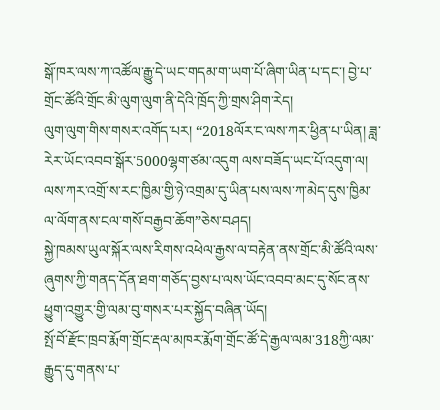སྒོ་ཁར་ལས་ཀ་འཚོལ་རྒྱུ་དེ་ཡང་གདམ་ག་ཡག་པོ་ཞིག་ཡིན་པ་དང་། བྱེ་པ་གྲོང་ཚོའི་གྲོང་མི་ལུག་ལུག་ནི་དེའི་ཁྲོད་ཀྱི་གྲས་ཤིག་རེད།
ལུག་ལུག་གིས་གསར་འགོད་པར། “2018ལོར་ང་ལས་ཀར་ཕྱིན་པ་ཡིན། ཟླ་རེར་ཡོང་འབབ་སྒོར་5000ལྷག་ཙམ་འདུག ལས་བཟོད་ཡང་པོ་འདུག་ལ། ལས་ཀར་འགྲོ་ས་རང་ཁྱིམ་གྱི་ཉེ་འགྲམ་དུ་ཡིན་པས་ལས་ཀ་མེད་དུས་ཁྱིམ་ལ་ལོག་ནས་ངལ་གསོ་བརྒྱབ་ཆོག”ཅེས་བཤད།
སྐྱེ་ཁམས་ཡུལ་སྐོར་ལས་རིགས་འཕེལ་རྒྱས་ལ་བརྟེན་ནས་གྲོང་མི་ཚོའི་ལས་ཞུགས་ཀྱི་གནད་དོན་ཐག་གཅོད་བྱས་པ་ལས་ཡོང་འབབ་མང་དུ་སོང་ནས་ཕྱུག་འགྱུར་གྱི་ལམ་བུ་གསར་པར་སྐྱོད་བཞིན་ཡོད།
སྤོ་བོ་རྫོང་ཁྲབ་རྨོག་གྲོང་རྡལ་མཁར་རྨོག་གྲོང་ཚོ་དེ་རྒྱལ་ལམ་318ཀྱི་ལམ་རྒྱུད་དུ་གནས་པ་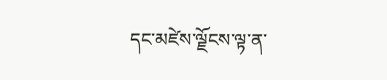དང་མཛེས་ལྗོངས་ལྟ་ན་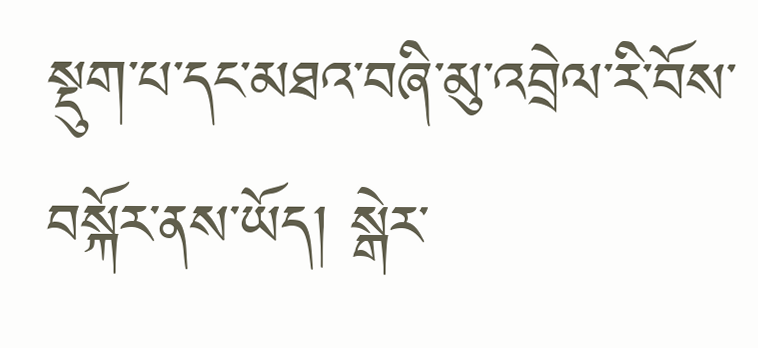སྡུག་པ་དང་མཐའ་བཞི་མུ་འབྲེལ་རི་བོས་བསྐོར་ནས་ཡོད། སྒེར་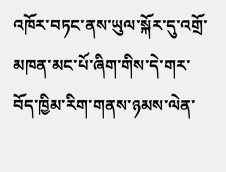འཁོར་བཏང་ནས་ཡུལ་སྐོར་དུ་འགྲོ་མཁན་མང་པོ་ཞིག་གིས་དེ་གར་བོད་ཁྱིམ་རིག་གནས་ཉམས་ལེན་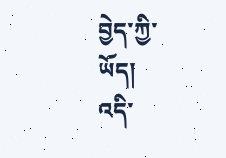བྱེད་ཀྱི་ཡོད།
འདི་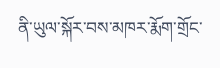ནི་ཡུལ་སྐོར་བས་མཁར་རྨོག་གྲོང་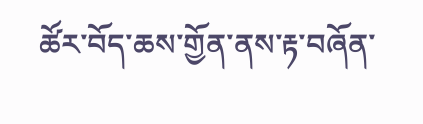ཚོར་བོད་ཆས་གྱོན་ནས་རྟ་བཞོན་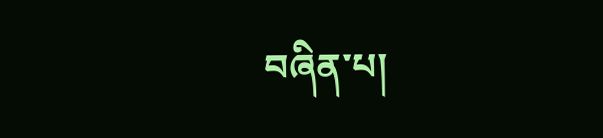བཞིན་པ།